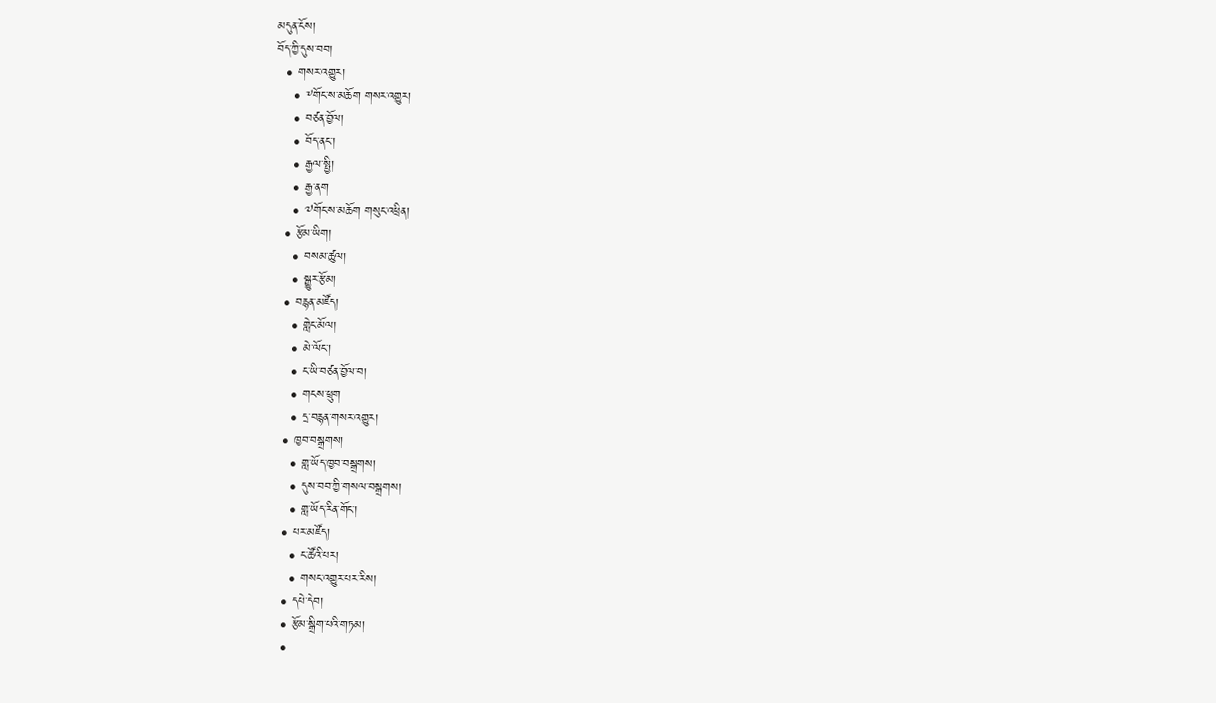མདུན་ངོས།
བོད་ཀྱི་དུས་བབ།
  • གསར་འགྱུར།
    • ༸གོང་ས་མཆོག གསར་འགྱུར།
    • བཙན་བྱོལ།
    • བོད་ནང་།
    • རྒྱལ་སྤྱི།
    • རྒྱ་ནག
    • ༧གོང་ས་མཆོག གསུང་འཕྲིན།
  • རྩོམ་ཡིག།
    • བསམ་ཚུལ།
    • སྒྱུར་རྩོམ།
  • བརྙན་མཛོད།
    • གླེང་མོལ།
    • མེ་ལོང་།
    • ང་ཡི་བཙན་བྱོལ་བ།
    • གངས་ཕྲུག
    • དྲ་བརྙན་གསར་འགྱུར།
  • ཁྱབ་བསྒྲགས།
    • གླ་ཡོད་ཁྱབ་བསྒྲགས།
    • དུས་བབ་ཀྱི་གསལ་བསྒྲགས།
    • གླ་ཡོད་རིན་གོང་།
  • པར་མཛོད།
    • ང་ཚོའི་པར།
    • གསང་འགྱུར་པར་རིས།
  • དཔེ་དེབ།
  • རྩོམ་སྒྲིག་པའི་གཏམ།
  •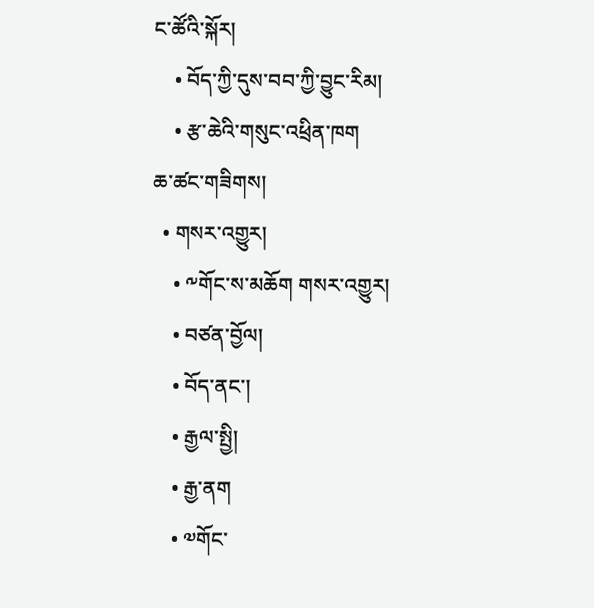ང་ཚོའི་སྐོར།
    • བོད་ཀྱི་དུས་བབ་ཀྱི་བྱུང་རིམ།
    • རྩ་ཆེའི་གསུང་འཕྲིན་ཁག
ཆ་ཚང་གཟིགས།
  • གསར་འགྱུར།
    • ༸གོང་ས་མཆོག གསར་འགྱུར།
    • བཙན་བྱོལ།
    • བོད་ནང་།
    • རྒྱལ་སྤྱི།
    • རྒྱ་ནག
    • ༧གོང་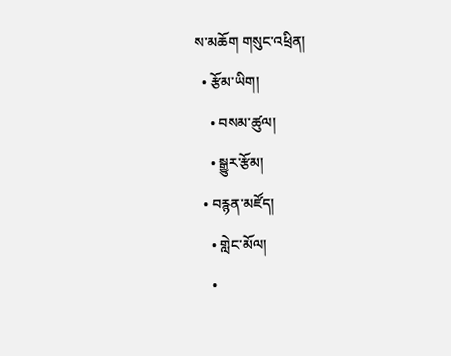ས་མཆོག གསུང་འཕྲིན།
  • རྩོམ་ཡིག།
    • བསམ་ཚུལ།
    • སྒྱུར་རྩོམ།
  • བརྙན་མཛོད།
    • གླེང་མོལ།
    •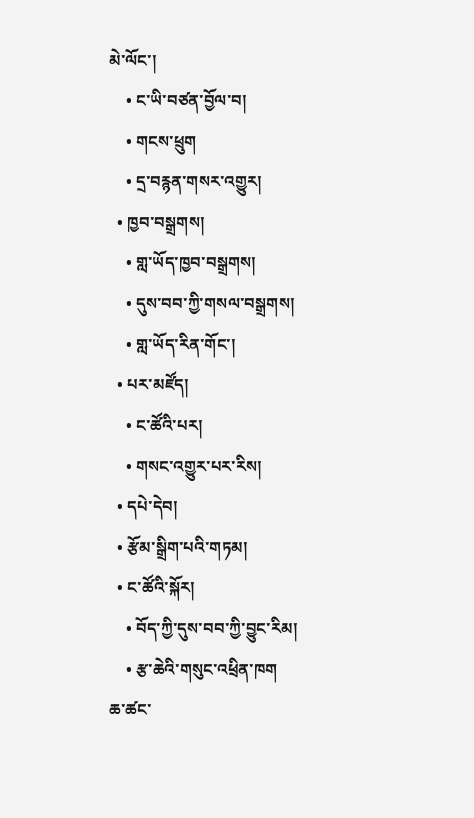མེ་ལོང་།
    • ང་ཡི་བཙན་བྱོལ་བ།
    • གངས་ཕྲུག
    • དྲ་བརྙན་གསར་འགྱུར།
  • ཁྱབ་བསྒྲགས།
    • གླ་ཡོད་ཁྱབ་བསྒྲགས།
    • དུས་བབ་ཀྱི་གསལ་བསྒྲགས།
    • གླ་ཡོད་རིན་གོང་།
  • པར་མཛོད།
    • ང་ཚོའི་པར།
    • གསང་འགྱུར་པར་རིས།
  • དཔེ་དེབ།
  • རྩོམ་སྒྲིག་པའི་གཏམ།
  • ང་ཚོའི་སྐོར།
    • བོད་ཀྱི་དུས་བབ་ཀྱི་བྱུང་རིམ།
    • རྩ་ཆེའི་གསུང་འཕྲིན་ཁག
ཆ་ཚང་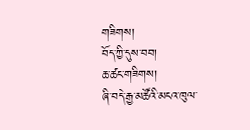གཟིགས།
བོད་ཀྱི་དུས་བབ།
ཆ་ཚང་གཟིགས།
ཞི་བདེ་རྒྱ་མཚོའི་མངའ་ཁུལ་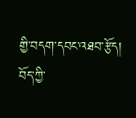གྱི་བདག་དབང་འཐབ་རྩོད།
བོད་ཀྱི་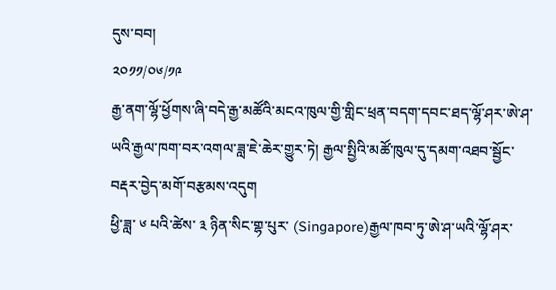དུས་བབ།
༢༠༡༡/༠༦/༡༩
རྒྱ་ནག་ལྷོ་ཕྱོགས་ཞི་བདེ་རྒྱ་མཚོའི་མངའ་ཁུལ་གྱི་གླིང་ཕྲན་བདག་དབང་ཐད་ལྷོ་ཤར་ཨེ་ཤ་ཡའི་རྒྱལ་ཁག་བར་འགལ་ཟླ་ཇེ་ཆེར་གྱུར་ཏེ། རྒྱལ་སྤྱིའི་མཚོ་ཁུལ་དུ་དམག་འཐབ་སྦྱོང་བརྡར་བྱེད་མགོ་བརྩམས་འདུག
ཕྱི་ཟླ་ ༦ པའི་ཚེས་ ༣ ཉིན་སིང་གྷ་པུར་ (Singapore)རྒྱལ་ཁབ་ཏུ་ཨེ་ཤ་ཡའི་ལྷོ་ཤར་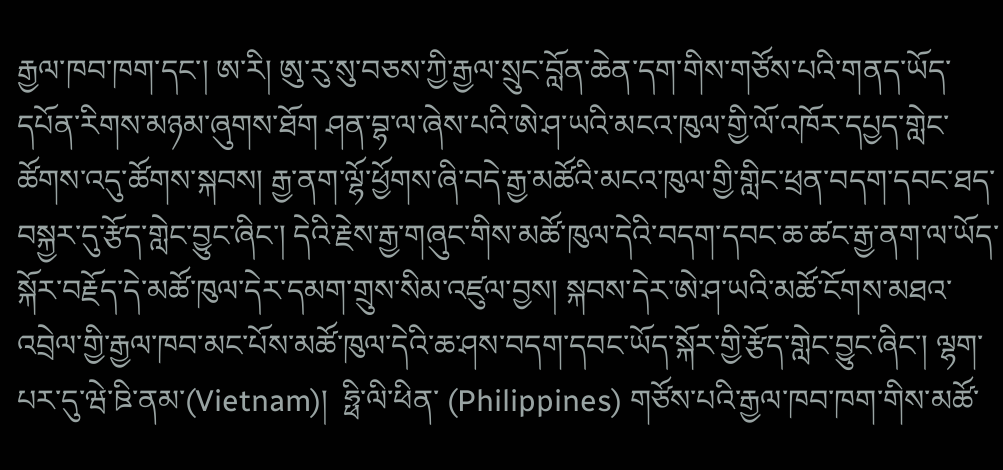རྒྱལ་ཁབ་ཁག་དང་། ཨ་རི། ཨུ་རུ་སུ་བཅས་ཀྱི་རྒྱལ་སྲུང་བློན་ཆེན་དག་གིས་གཙོས་པའི་གནད་ཡོད་དཔོན་རིགས་མཉམ་ཞུགས་ཐོག ཤན་བྷ་ལ་ཞེས་པའི་ཨེ་ཤ་ཡའི་མངའ་ཁུལ་གྱི་ལོ་འཁོར་དཔྱད་གླེང་ཚོགས་འདུ་ཚོགས་སྐབས། རྒྱ་ནག་ལྷོ་ཕྱོགས་ཞི་བདེ་རྒྱ་མཚོའི་མངའ་ཁུལ་གྱི་གླིང་ཕྲན་བདག་དབང་ཐད་བསྐྱར་དུ་རྩོད་གླེང་བྱུང་ཞིང་། དེའི་རྗེས་རྒྱ་གཞུང་གིས་མཚོ་ཁུལ་དེའི་བདག་དབང་ཆ་ཚང་རྒྱ་ནག་ལ་ཡོད་སྐོར་བརྗོད་དེ་མཚོ་ཁུལ་དེར་དམག་གྲུས་སིམ་འཛུལ་བྱས། སྐབས་དེར་ཨེ་ཤ་ཡའི་མཚོ་ངོགས་མཐའ་འབྲེལ་གྱི་རྒྱལ་ཁབ་མང་པོས་མཚོ་ཁུལ་དེའི་ཆ་ཤས་བདག་དབང་ཡོད་སྐོར་གྱི་རྩོད་གླེང་བྱུང་ཞིང་། ལྷག་པར་དུ་ཝེ་ཋི་ནམ་(Vietnam)།  ཧྥི་ལི་ཕིན་ (Philippines) གཙོས་པའི་རྒྱལ་ཁབ་ཁག་གིས་མཚོ་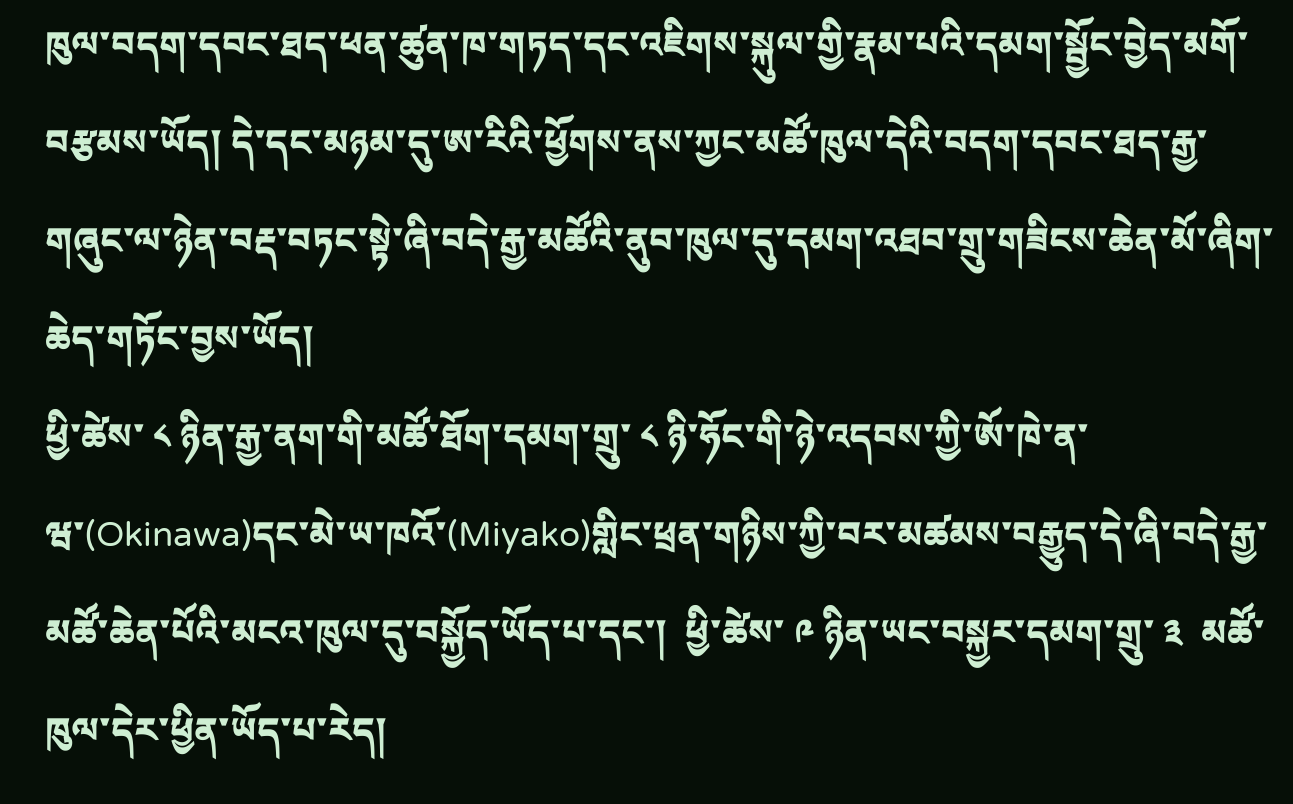ཁུལ་བདག་དབང་ཐད་ཕན་ཚུན་ཁ་གཏད་དང་འཇིགས་སྐུལ་གྱི་རྣམ་པའི་དམག་སྦྱོང་བྱེད་མགོ་བརྩམས་ཡོད། དེ་དང་མཉམ་དུ་ཨ་རིའི་ཕྱོགས་ནས་ཀྱང་མཚོ་ཁུལ་དེའི་བདག་དབང་ཐད་རྒྱ་གཞུང་ལ་ཉེན་བརྡ་བཏང་སྟེ་ཞི་བདེ་རྒྱ་མཚོའི་ནུབ་ཁུལ་དུ་དམག་འཐབ་གྲུ་གཟིངས་ཆེན་མོ་ཞིག་ཆེད་གཏོང་བྱས་ཡོད།
ཕྱི་ཚེས་ ༨ ཉིན་རྒྱ་ནག་གི་མཚོ་ཐོག་དམག་གྲུ་ ༨ ཉི་ཧོང་གི་ཉེ་འདབས་ཀྱི་ཨོ་ཁེ་ན་ཝ་(Okinawa)དང་མེ་ཡ་ཁའོ་(Miyako)གླིང་ཕྲན་གཉིས་ཀྱི་བར་མཚམས་བརྒྱུད་དེ་ཞི་བདེ་རྒྱ་མཚོ་ཆེན་པོའི་མངའ་ཁུལ་དུ་བསྐྱོད་ཡོད་པ་དང་།  ཕྱི་ཚེས་ ༩ ཉིན་ཡང་བསྐྱར་དམག་གྲུ་ ༣  མཚོ་ཁུལ་དེར་ཕྱིན་ཡོད་པ་རེད།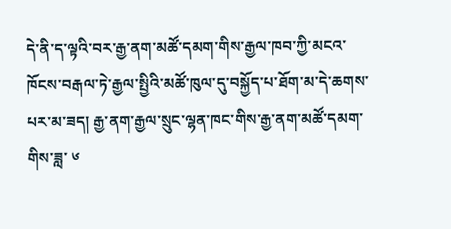དེ་ནི་ད་ལྟའི་བར་རྒྱ་ནག་མཚོ་དམག་གིས་རྒྱལ་ཁབ་ཀྱི་མངའ་ཁོངས་བརྒལ་ཏེ་རྒྱལ་སྤྱིའི་མཚོ་ཁུལ་དུ་བསྐྱོད་པ་ཐོག་མ་དེ་ཆགས་པར་མ་ཟད། རྒྱ་ནག་རྒྱལ་སྲུང་ལྷན་ཁང་གིས་རྒྱ་ནག་མཚོ་དམག་གིས་ཟླ་ ༦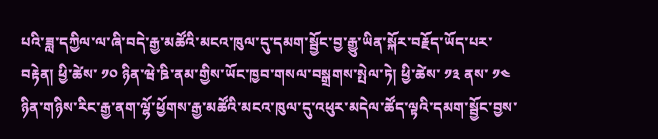པའི་ཟླ་དཀྱིལ་ལ་ཞི་བདེ་རྒྱ་མཚོའི་མངའ་ཁུལ་དུ་དམག་སྦྱོང་བྱ་རྒྱུ་ཡིན་སྐོར་བརྗོད་ཡོད་པར་བརྟེན། ཕྱི་ཚེས་ ༡༠ ཉིན་ཝེ་ཋི་ནམ་གྱིས་ཡོང་ཁྱབ་གསལ་བསྒྲགས་སྤེལ་ཏེ། ཕྱི་ཚེས་ ༡༣ ནས་ ༡༤ ཉིན་གཉིས་རིང་རྒྱ་ནག་ལྷོ་ཕྱོགས་རྒྱ་མཚོའི་མངའ་ཁུལ་དུ་འཕུར་མདེལ་ཚོད་ལྟའི་དམག་སྦྱོང་བྱས་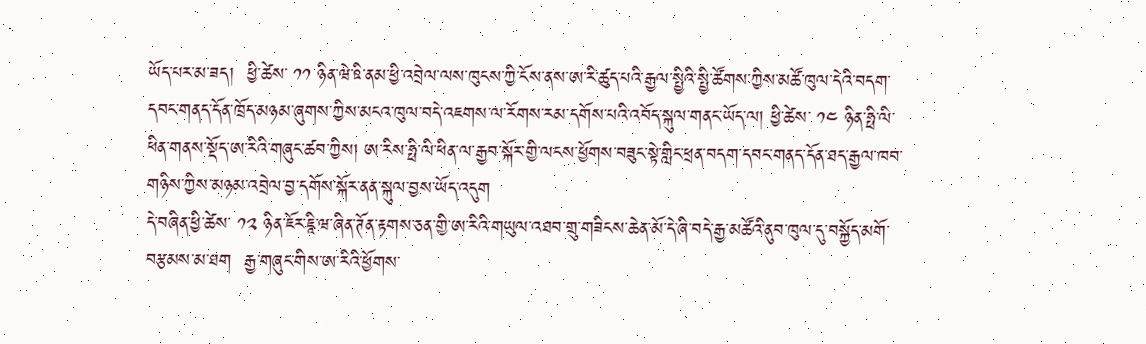ཡོད་པར་མ་ཟད།  ཕྱི་ཚེས་ ༡༡ ཉིན་ཝེ་ཋི་ནམ་ཕྱི་འབྲེལ་ལས་ཁུངས་ཀྱི་ངོས་ནས་ཨ་རི་ཚུད་པའི་རྒྱལ་སྤྱིའི་སྤྱི་ཚོགས་ཀྱིས་མཚོ་ཁུལ་དེའི་བདག་དབང་གནད་དོན་ཁྲོད་མཉམ་ཞུགས་ཀྱིས་མངའ་ཁུལ་བདེ་འཇགས་ལ་རོགས་རམ་དགོས་པའི་འབོད་སྐུལ་གནང་ཡོད་ལ། ཕྱི་ཚེས་ ༡༤ ཉིན་ཧྥི་ལི་ཕིན་གནས་སྡོད་ཨ་རིའི་གཞུང་ཚབ་ཀྱིས། ཨ་རིས་ཧྥི་ལི་ཕིན་ལ་རྒྱབ་སྐོར་གྱི་ལངས་ཕྱོགས་བཟུང་སྟེ་གླིང་ཕྲན་བདག་དབང་གནད་དོན་ཐད་རྒྱལ་ཁབ་གཉིས་ཀྱིས་མཉམ་འབྲེལ་བྱ་དགོས་སྐོར་ནན་སྐུལ་བྱས་ཡོད་འདུག
དེ་བཞིན་ཕྱི་ཚེས་ ༡༢ ཉིན་ཇོར་ཇཱི་ཝ་ཞིན་ཊོན་རྟགས་ཅན་གྱི་ཨ་རིའི་གཡུལ་འཐབ་གྲུ་གཟིངས་ཆེན་མོ་དེ་ཞི་བདེ་རྒྱ་མཚོའི་ནུབ་ཁུལ་དུ་བསྐྱོད་མགོ་བརྩམས་མ་ཐག  རྒྱ་གཞུང་གིས་ཨ་རིའི་ཕྱོགས་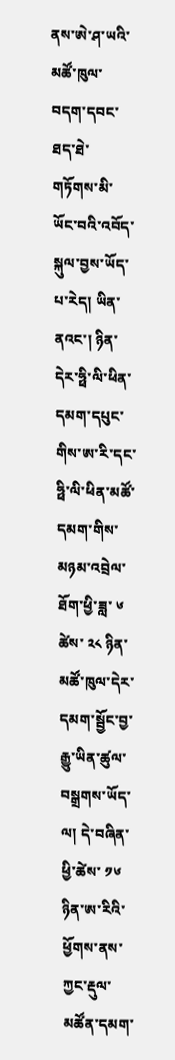ནས་ཨེ་ཤ་ཡའི་མཚོ་ཁུལ་བདག་དབང་ཐད་ཐེ་གཏོགས་མི་ཡོང་བའི་འབོད་སྐུལ་བྱས་ཡོད་པ་རེད། ཡིན་ནའང་། ཉིན་དེར་ཧྥི་ལི་ཕིན་དམག་དཔུང་གིས་ཨ་རི་དང་ཧྥི་ལི་ཕིན་མཚོ་དམག་གིས་མཉམ་འབྲེལ་ཐོག་ཕྱི་ཟླ་ ༦ ཚེས་ ༢༨ ཉིན་མཚོ་ཁུལ་དེར་དམག་སྦྱོང་བྱ་རྒྱུ་ཡིན་ཚུལ་བསྒྲགས་ཡོད་ལ། དེ་བཞིན་ཕྱི་ཚེས་ ༡༦ ཉིན་ཨ་རིའི་ཕྱོགས་ནས་ཀྱང་རྡུལ་མཚོན་དམག་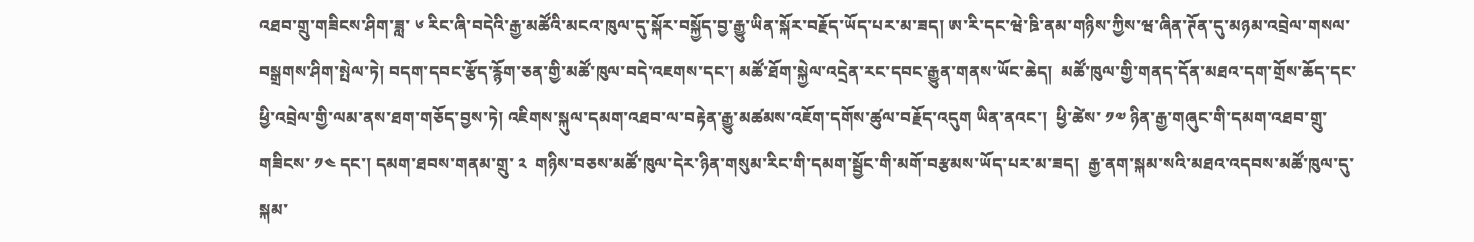འཐབ་གྲུ་གཟིངས་ཤིག་ཟླ་ ༦ རིང་ཞི་བདེའི་རྒྱ་མཚོའི་མངའ་ཁུལ་དུ་སྐོར་བསྐྱོད་བྱ་རྒྱུ་ཡིན་སྐོར་བརྗོད་ཡོད་པར་མ་ཟད། ཨ་རི་དང་ཝེ་ཋི་ནམ་གཉིས་ཀྱིས་ཝ་ཞིན་ཊོན་དུ་མཉམ་འབྲེལ་གསལ་བསྒྲགས་ཤིག་སྤེལ་ཏེ། བདག་དབང་རྩོད་རྙོག་ཅན་གྱི་མཚོ་ཁུལ་བདེ་འཇགས་དང་། མཚོ་ཐོག་སྐྱེལ་འདྲེན་རང་དབང་རྒྱུན་གནས་ཡོང་ཆེད།  མཚོ་ཁུལ་གྱི་གནད་དོན་མཐའ་དག་གྲོས་ཆོད་དང་ཕྱི་འབྲེལ་གྱི་ལམ་ནས་ཐག་གཅོད་བྱས་ཏེ། འཇིགས་སྐུལ་དམག་འཐབ་ལ་བརྟེན་རྒྱུ་མཚམས་འཇོག་དགོས་ཚུལ་བརྗོད་འདུག ཡིན་ནའང་།  ཕྱི་ཚེས་ ༡༧ ཉིན་རྒྱ་གཞུང་གི་དམག་འཐབ་གྲུ་གཟིངས་ ༡༤ དང་། དམག་ཐབས་གནམ་གྲུ་ ༢  གཉིས་བཅས་མཚོ་ཁུལ་དེར་ཉིན་གསུམ་རིང་གི་དམག་སྦྱོང་གི་མགོ་བརྩམས་ཡོད་པར་མ་ཟད།  རྒྱ་ནག་སྐམ་སའི་མཐའ་འདབས་མཚོ་ཁུལ་དུ་སྐམ་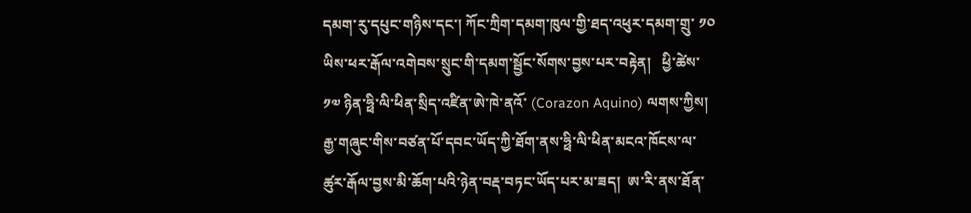དམག་རུ་དཔུང་གཉིས་དང་། ཀོང་ཀྲིག་དམག་ཁུལ་གྱི་ཐད་འཕུར་དམག་གྲུ་ ༡༠ ཡིས་ཕར་རྒོལ་འགེབས་སྲུང་གི་དམག་སྦྱོང་སོགས་བྱས་པར་བརྟེན།   ཕྱི་ཚེས་ ༡༧ ཉིན་ཧྥི་ལི་ཕིན་སྲིད་འཛིན་ཨེ་ཁེ་ནའོ་ (Corazon Aquino) ལགས་ཀྱིས།  རྒྱ་གཞུང་གིས་བཙན་པོ་དབང་ཡོད་ཀྱི་ཐོག་ནས་ཧྥི་ལི་ཕིན་མངའ་ཁོངས་ལ་ཚུར་རྒོལ་བྱས་མི་ཆོག་པའི་ཉེན་བརྡ་བཏང་ཡོད་པར་མ་ཟད།  ཨ་རི་ནས་ཐོན་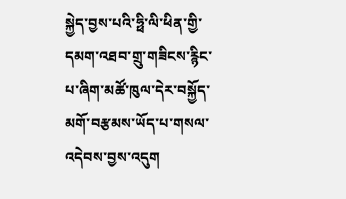སྐྱེད་བྱས་པའི་ཧྥི་ལི་ཕིན་གྱི་དམག་འཐབ་གྲུ་གཟིངས་རྙིང་པ་ཞིག་མཚོ་ཁུལ་དེར་བསྐྱོད་མགོ་བརྩམས་ཡོད་པ་གསལ་འདེབས་བྱས་འདུག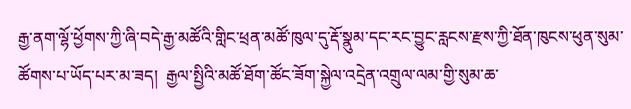རྒྱ་ནག་ལྷོ་ཕྱོགས་ཀྱི་ཞི་བདེ་རྒྱ་མཚོའི་གླིང་ཕྲན་མཚོ་ཁུལ་དུ་རྡོ་སྣུམ་དང་རང་བྱུང་རླངས་རྫས་ཀྱི་ཐོན་ཁུངས་ཕུན་སུམ་ཚོགས་པ་ཡོད་པར་མ་ཟད།  རྒྱལ་སྤྱིའི་མཚོ་ཐོག་ཚོང་ཟོག་སྐྱེལ་འདྲེན་འགྲུལ་ལམ་གྱི་སུམ་ཆ་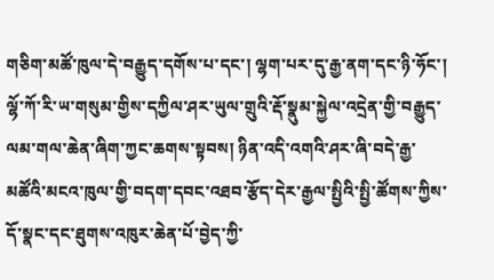གཅིག་མཚོ་ཁུལ་དེ་བརྒྱུད་དགོས་པ་དང་། ལྷག་པར་དུ་རྒྱ་ནག་དང་ཉི་ཧོང་། ལྷོ་ཀོ་རི་ཡ་གསུམ་གྱིས་དཀྱིལ་ཤར་ཡུལ་གྲུའི་རྡོ་སྣུམ་སྐྱེལ་འདྲེན་གྱི་བརྒྱུད་ལམ་གལ་ཆེན་ཞིག་ཀྱང་ཆགས་སྟབས། ཉིན་འདི་འགའི་ཤར་ཞི་བདེ་རྒྱ་མཚོའི་མངའ་ཁུལ་གྱི་བདག་དབང་འཐབ་རྩོད་དེར་རྒྱལ་སྤྱིའི་སྤྱི་ཚོགས་ཀྱིས་དོ་སྣང་དང་ཐུགས་འཁུར་ཆེན་པོ་བྱེད་ཀྱི་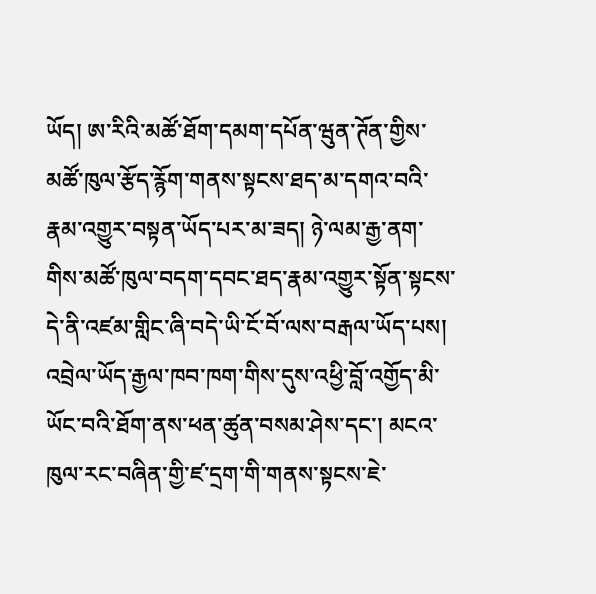ཡོད། ཨ་རིའི་མཚོ་ཐོག་དམག་དཔོན་ཝུན་ཊོན་གྱིས་མཚོ་ཁུལ་རྩོད་རྙོག་གནས་སྟངས་ཐད་མ་དགའ་བའི་རྣམ་འགྱུར་བསྟན་ཡོད་པར་མ་ཟད། ཉེ་ལམ་རྒྱ་ནག་གིས་མཚོ་ཁུལ་བདག་དབང་ཐད་རྣམ་འགྱུར་སྟོན་སྟངས་དེ་ནི་འཛམ་གླིང་ཞི་བདེ་ཡི་ངོ་བོ་ལས་བརྒལ་ཡོད་པས།  འབྲེལ་ཡོད་རྒྱལ་ཁབ་ཁག་གིས་དུས་འཕྱི་བློ་འགྱོད་མི་ཡོང་བའི་ཐོག་ནས་ཕན་ཚུན་བསམ་ཤེས་དང་། མངའ་ཁུལ་རང་བཞིན་གྱི་ཛ་དྲག་གི་གནས་སྟངས་ཇེ་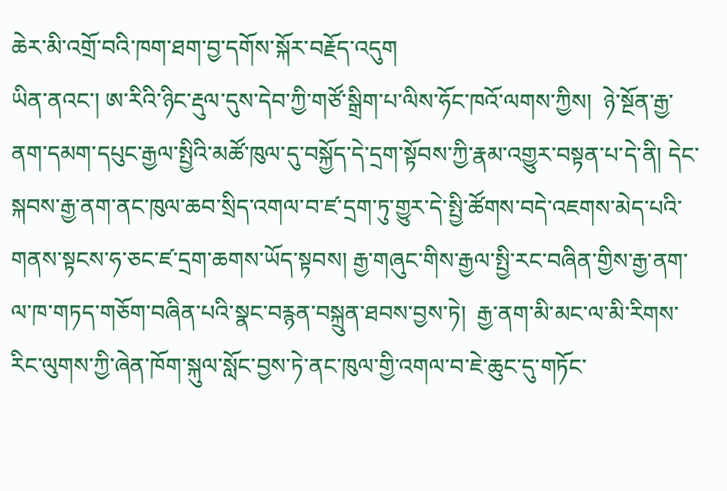ཆེར་མི་འགྲོ་བའི་ཁག་ཐག་བྱ་དགོས་སྐོར་བརྗོད་འདུག
ཡིན་ནའང་། ཨ་རིའི་ཉིང་རྡུལ་དུས་དེབ་ཀྱི་གཙོ་སྒྲིག་པ་ལིས་ཧོང་ཁའོ་ལགས་ཀྱིས།  ཉེ་སྔོན་རྒྱ་ནག་དམག་དཔུང་རྒྱལ་སྤྱིའི་མཚོ་ཁུལ་དུ་བསྐྱོད་དེ་དྲག་སྟོབས་ཀྱི་རྣམ་འགྱུར་བསྟན་པ་དེ་ནི། དེང་སྐབས་རྒྱ་ནག་ནང་ཁུལ་ཆབ་སྲིད་འགལ་བ་ཛ་དྲག་ཏུ་གྱུར་དེ་སྤྱི་ཚོགས་བདེ་འཇགས་མེད་པའི་གནས་སྟངས་ཧ་ཅང་ཛ་དྲག་ཆགས་ཡོད་སྟབས། རྒྱ་གཞུང་གིས་རྒྱལ་སྤྱི་རང་བཞིན་གྱིས་རྒྱ་ནག་ལ་ཁ་གཏད་གཅོག་བཞིན་པའི་སྣང་བརྙན་བསྐྲུན་ཐབས་བྱས་ཏེ།  རྒྱ་ནག་མི་མང་ལ་མི་རིགས་རིང་ལུགས་ཀྱི་ཞེན་ཁོག་སྐུལ་སློང་བྱས་ཏེ་ནང་ཁུལ་གྱི་འགལ་བ་ཇེ་ཆུང་དུ་གཏོང་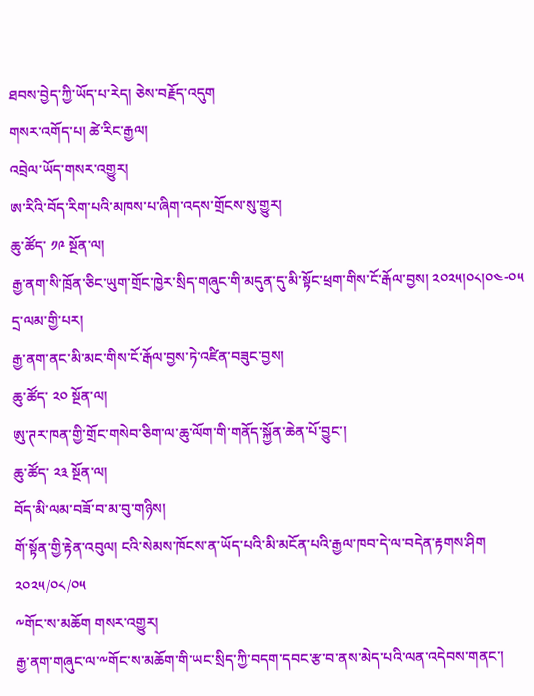ཐབས་བྱེད་ཀྱི་ཡོད་པ་རེད། ཅེས་བརྗོད་འདུག
གསར་འགོད་པ། ཚེ་རིང་རྒྱལ།
འབྲེལ་ཡོད་གསར་འགྱུར།
ཨ་རིའི་བོད་རིག་པའི་མཁས་པ་ཞིག་འདས་གྲོངས་སུ་གྱུར།
ཆུ་ཚོད་ ༡༩ སྔོན་ལ།
རྒྱ་ནག་སི་ཁྲོན་ཅིང་ཡུག་གྲོང་ཁྱེར་སྲིད་གཞུང་གི་མདུན་དུ་མི་སྟོང་ཕྲག་གིས་ངོ་རྒོལ་བྱས། ༢༠༢༥།༠༨།༠༤-༠༥ དྲ་ལམ་གྱི་པར།
རྒྱ་ནག་ནང་མི་མང་གིས་ངོ་རྒོལ་བྱས་ཏེ་འཛིན་བཟུང་བྱས།
ཆུ་ཚོད་ ༢༠ སྔོན་ལ།
ཨུ་ཊར་ཁན་གྱི་གྲོང་གསེབ་ཅིག་ལ་ཆུ་ལོག་གི་གནོད་སྐྱོན་ཆེན་པོ་བྱུང་།
ཆུ་ཚོད་ ༢༣ སྔོན་ལ།
བོད་མི་ལམ་བཟོ་བ་མ་བུ་གཉིས།
གོ་སྟོན་གྱི་རྟེན་འབུལ། ངའི་སེམས་ཁོངས་ན་ཡོད་པའི་མི་མངོན་པའི་རྒྱལ་ཁབ་དེ་ལ་བདེན་རྟགས་ཤིག
༢༠༢༥/༠༨/༠༥
༸གོང་ས་མཆོག གསར་འགྱུར།
རྒྱ་ནག་གཞུང་ལ་༸གོང་ས་མཆོག་གི་ཡང་སྲིད་ཀྱི་བདག་དབང་རྩ་བ་ནས་མེད་པའི་ལན་འདེབས་གནང་།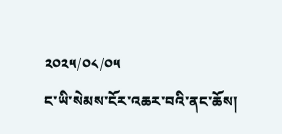༢༠༢༥/༠༨/༠༥
ང་ཡི་སེམས་ངོར་འཆར་བའི་ནང་ཆོས།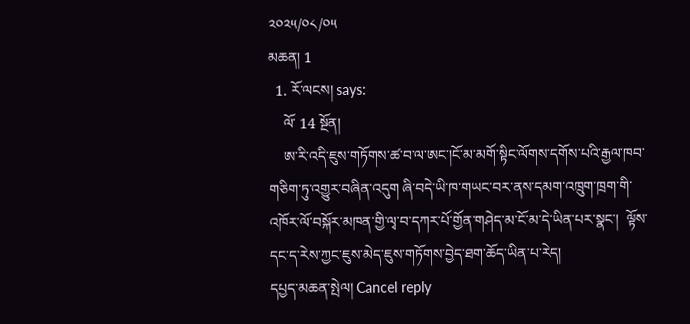༢༠༢༥/༠༨/༠༥
མཆན། 1
  1. རོ་ལངས། says:
    ལོ་ 14 སྔོན།
    ཨ་རི་འདི་ཇུས་གཏོགས་ཚ་བ་ལ་ཨང་།ངོ་མ་མགོ་སྟིང་ལོགས་དགོས་པའི་རྒྱལ་ཁབ་གཅིག་ཏུ་འགྱུར་བཞིན་འདུག ཞི་བདེ་ཡི་ཁ་གཡང་བར་ནས་དམག་འཁྲུག་ཁྲག་གི་འཁོར་ལོ་བསྐོར་མཁན་གྱི་ལྭ་བ་དཀར་པོ་གྱོན་གཤེད་མ་ངོ་མ་དེ་ཡིན་པར་སྣང་།  ལྟོས་དང་ད་རེས་ཀྱང་ཇུས་མེད་ཇུས་གཏོགས་བྱེད་ཐག་ཆོད་ཡིན་པ་རེད།
དཔྱད་མཆན་སྤེལ། Cancel reply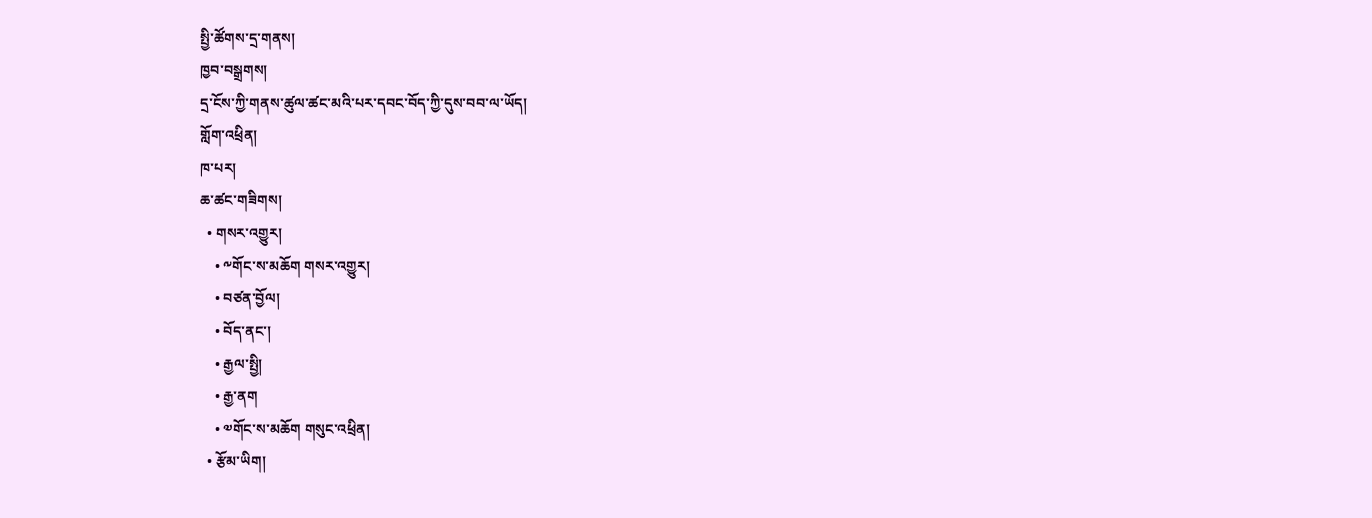སྤྱི་ཚོགས་དྲ་གནས།
ཁྱབ་བསྒྲགས།
དྲ་ངོས་ཀྱི་གནས་ཚུལ་ཚང་མའི་པར་དབང་བོད་ཀྱི་དུས་བབ་ལ་ཡོད།
གློག་འཕྲིན།
ཁ་པར།
ཆ་ཚང་གཟིགས།
  • གསར་འགྱུར།
    • ༸གོང་ས་མཆོག གསར་འགྱུར།
    • བཙན་བྱོལ།
    • བོད་ནང་།
    • རྒྱལ་སྤྱི།
    • རྒྱ་ནག
    • ༧གོང་ས་མཆོག གསུང་འཕྲིན།
  • རྩོམ་ཡིག།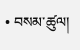• བསམ་ཚུལ།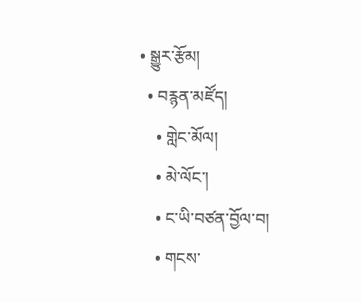• སྒྱུར་རྩོམ།
  • བརྙན་མཛོད།
    • གླེང་མོལ།
    • མེ་ལོང་།
    • ང་ཡི་བཙན་བྱོལ་བ།
    • གངས་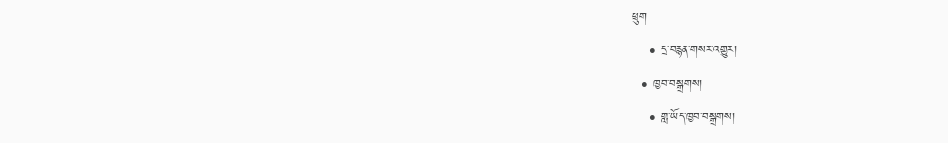ཕྲུག
    • དྲ་བརྙན་གསར་འགྱུར།
  • ཁྱབ་བསྒྲགས།
    • གླ་ཡོད་ཁྱབ་བསྒྲགས།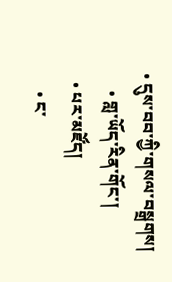• དུས་བབ་ཀྱི་གསལ་བསྒྲགས།
    • གླ་ཡོད་རིན་གོང་།
  • པར་མཛོད།
    • ང་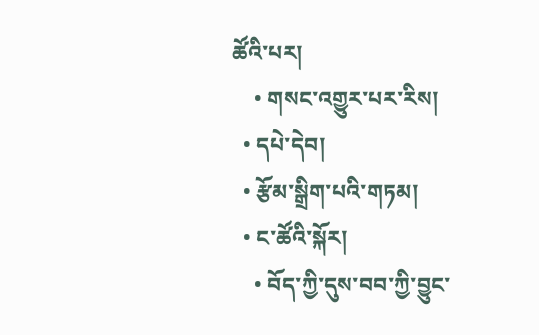ཚོའི་པར།
    • གསང་འགྱུར་པར་རིས།
  • དཔེ་དེབ།
  • རྩོམ་སྒྲིག་པའི་གཏམ།
  • ང་ཚོའི་སྐོར།
    • བོད་ཀྱི་དུས་བབ་ཀྱི་བྱུང་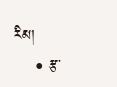རིམ།
    • རྩ་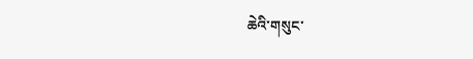ཆེའི་གསུང་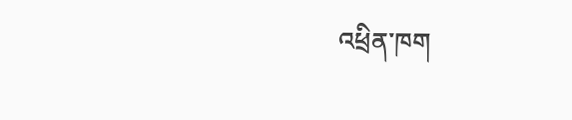འཕྲིན་ཁག